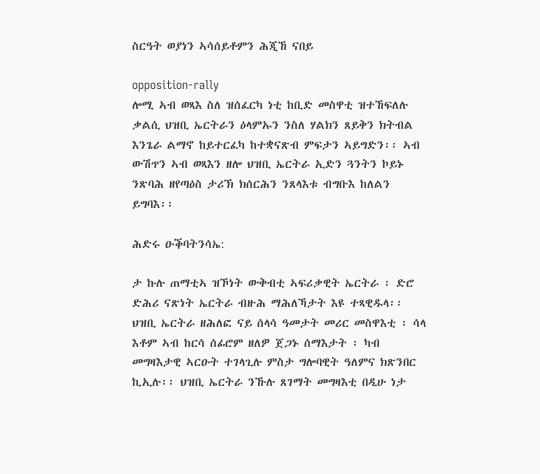ስርዓት ወያነን ኣሳሰይቶምን ሕጂኸ ናበይ

opposition-rally
ሎሚ ኣብ ወጻእ ስለ ዝሰፈርካ ነቲ ከቢድ መስዋቲ ዝተኸፍለሉ ቃልሲ ህዝቢ ኤርትራን ዕላምኡን ንስለ ሃልክን ጸይቅን ክትብል እንጌራ ልማኖ ከይተርፈካ ከተቋናጽብ ምፍታን ኣይግድን፡፡ ኣብ ውሽጥን ኣብ ወጻእን ዘሎ ህዝቢ ኤርትራ ኢድን ጓንትን ኮይኑ ንጽባሕ ዘየጣዕስ ታሪኽ ክሰርሕን ንጸላእቱ ብግቡእ ከለልን ይግባእ፡፡

ሕድሩ ዑቕባትንሳኤ:

ታ ኩሉ ጠማቲኣ ዝኾነት ውቅብቲ ኣፍሪቃዊት ኤርትራ ፡ ድሮ ድሕሪ ናጽነት ኤርትራ ብዙሕ ማሕለኻታት እዩ ተጻዊዱላ፡፡ ህዝቢ ኤርትራ ዘሕለፎ ናይ ሰላሳ ዓመታት መሪር መስዋእቲ ፡ ሳላ እቶም ኣብ ከርሳ ሰፊሮም ዘለዎ ጀጋኑ ሰማእታት ፡ ካብ መግዛእታዊ ኣርዑት ተገላጊሉ ምስታ ግሎባዊት ዓለምና ክጽንበር ኪኢሉ፡፡ ህዝቢ ኤርትራ ንኹሉ ጸገማት መግዛእቲ በዲሁ ነታ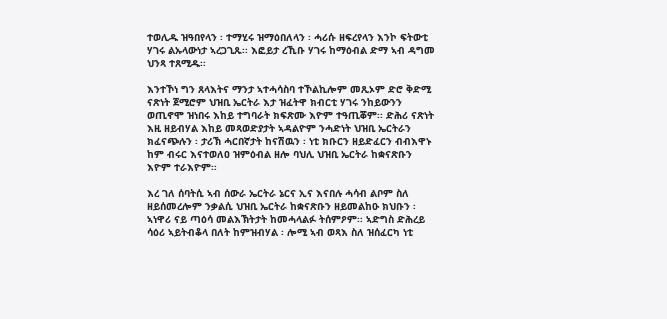ተወሊዱ ዝዓበየላን ፡ ተማሂሩ ዝማዕበለላን ፡ ሓሪሱ ዘፍረየላን እንኮ ፍትውቲ ሃገሩ ልኡላውነታ ኣረጋጊጹ፡፡ እፎይታ ረኺቡ ሃገሩ ከማዕብል ድማ ኣብ ዳግመ ህንጻ ተጸሚዱ፡፡

እንተኾነ ግን ጸላእትና ማንታ ኣተሓሳስባ ተኾልኪሎም መጺኦም ድሮ ቅድሚ ናጽነት ጀሚሮም ህዝቢ ኤርትራ እታ ዝፈትዋ ክብርቲ ሃገሩ ንከይውንን ወጢኖሞ ዝነበሩ እከይ ተግባራት ክፍጽሙ እዮም ተዓጢቖም፡፡ ድሕሪ ናጽነት እዚ ዘይብሃል እከይ መጻወድያታት ኣዳልዮም ንሓድነት ህዝቢ ኤርትራን ክፈናጭሉን ፡ ታሪኽ ሓርበኛታት ከናሽዉን ፡ ነቲ ክቡርን ዘይድፈርን ብብእዋኑ ከም ብሩር እናተወለዐ ዝምዕብል ዘሎ ባህሊ ህዝቢ ኤርትራ ከቋናጽቡን እዮም ተራእዮም፡፡

እረ ገለ ሰባትሲ ኣብ ሰውራ ኤርትራ ኔርና ኢና እናበሉ ሓሳብ ልቦም ስለ ዘይሰመረሎም ንቃልሲ ህዝቢ ኤርትራ ከቋናጽቡን ዘይመልከዑ ክህቡን ፡ ኣነዋሪ ናይ ጣዕሳ መልእኽትታት ከመሓላልፉ ትሰምዖም፡፡ ኣድግስ ድሕረይ ሳዕሪ ኣይትብቆላ በለት ከምዝብሃል ፡ ሎሚ ኣብ ወጻእ ስለ ዝሰፈርካ ነቲ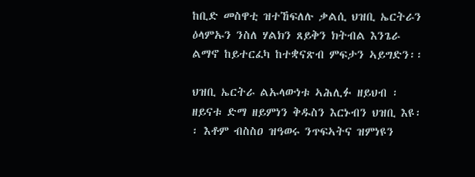ከቢድ መስዋቲ ዝተኸፍለሉ ቃልሲ ህዝቢ ኤርትራን ዕላምኡን ንስለ ሃልክን ጸይቅን ክትብል እንጌራ ልማኖ ከይተርፈካ ከተቋናጽብ ምፍታን ኣይግድን፡፡

ህዝቢ ኤርትራ ልኡላውነቱ ኣሕሊፉ ዘይህብ ፡ ዘይናቱ ድማ ዘይምነን ቅዱስን እርኑብን ህዝቢ እዩ፡፡ እቶም ብስስዐ ዝዓወሩ ንጥፍኣትና ዝምነዩን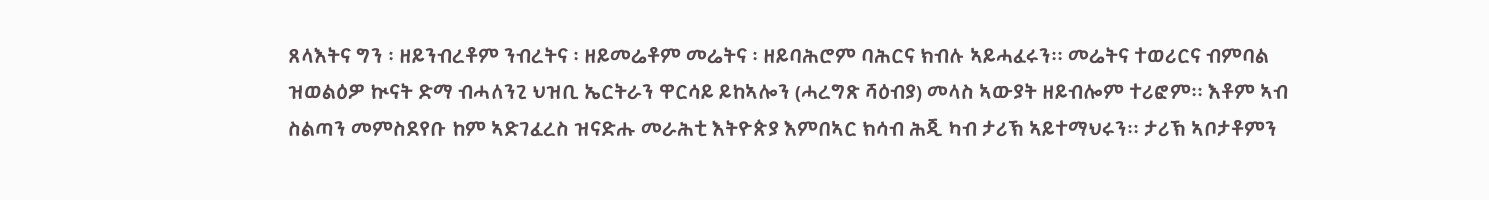ጸላእትና ግን ፡ ዘይንብረቶም ንብረትና ፡ ዘይመሬቶም መሬትና ፡ ዘይባሕሮም ባሕርና ክብሉ ኣይሓፈሩን፡፡ መሬትና ተወሪርና ብምባል ዝወልዕዎ ኲናት ድማ ብሓለንጊ ህዝቢ ኤርትራን ዋርሳይ ይከኣሎን (ሓረግጽ ሻዕብያ) መላስ ኣውያት ዘይብሎም ተሪፎም፡፡ እቶም ኣብ ስልጣን መምስደየቡ ከም ኣድገፈረስ ዝናድሑ መራሕቲ እትዮጵያ እምበኣር ክሳብ ሕጂ ካብ ታሪኽ ኣይተማህሩን፡፡ ታሪኽ ኣቦታቶምን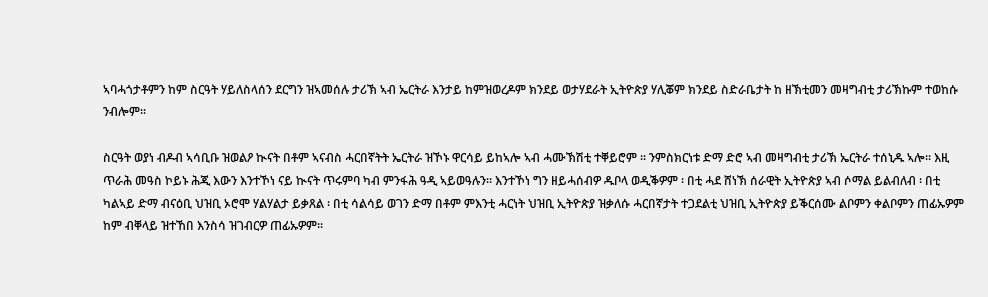ኣባሓጎታቶምን ከም ስርዓት ሃይለስላሰን ደርግን ዝኣመሰሉ ታሪኽ ኣብ ኤርትራ እንታይ ከምዝወረዶም ክንደይ ወታሃደራት ኢትዮጵያ ሃሊቖም ክንደይ ስድራቤታት ከ ዘኽቲመን መዛግብቲ ታሪኽኩም ተወከሱ ንብሎም፡፡

ስርዓት ወያነ ብዶብ ኣሳቢቡ ዝወልዖ ኲናት በቶም ኣናብስ ሓርበኛትት ኤርትራ ዝኾኑ ዋርሳይ ይከኣሎ ኣብ ሓሙኽሽቲ ተቐይሮም ፡፡ ንምስክርነቱ ድማ ድሮ ኣብ መዛግብቲ ታሪኽ ኤርትራ ተሰኒዱ ኣሎ፡፡ እዚ ጥራሕ መዓስ ኮይኑ ሕጂ እውን እንተኾነ ናይ ኲናት ጥሩምባ ካብ ምንፋሕ ዓዲ ኣይወዓሉን፡፡ እንተኾነ ግን ዘይሓሰብዎ ዱቦላ ወዲቕዎም ፡ በቲ ሓደ ሸነኽ ሰራዊት ኢትዮጵያ ኣብ ሶማል ይልብለብ ፡ በቲ ካልኣይ ድማ ብናዕቢ ህዝቢ ኦሮሞ ሃልሃልታ ይቃጸል ፡ በቲ ሳልሳይ ወገን ድማ በቶም ምእንቲ ሓርነት ህዝቢ ኢትዮጵያ ዝቃለሱ ሓርበኛታት ተጋደልቲ ህዝቢ ኢትዮጵያ ይቕርሰሙ ልቦምን ቀልቦምን ጠፊኡዎም ከም ብቐላይ ዝተኸበ እንስሳ ዝገብርዎ ጠፊኡዎም፡፡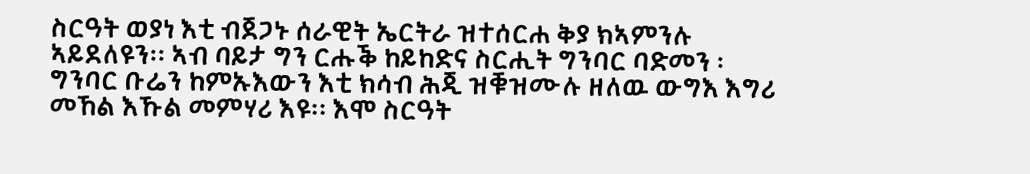ስርዓት ወያነ እቲ ብጀጋኑ ሰራዊት ኤርትራ ዝተሰርሐ ቅያ ክኣምንሉ ኣይደለዩን፡፡ ኣብ ባይታ ግን ርሑቕ ከይከድና ስርሒት ግንባር ባድመን ፡ ግንባር ቡሬን ከምኡእውን እቲ ክሳብ ሕጂ ዝቑዝሙሉ ዘለዉ ውግእ እግሪ መኸል እኹል መምሃሪ እዩ፡፡ እሞ ስርዓት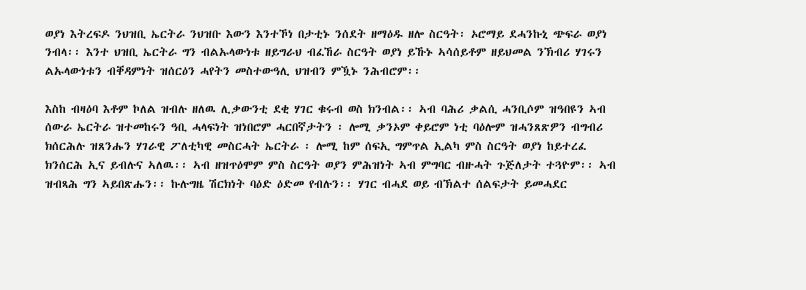ወያነ እትረፍዶ ንህዝቢ ኤርትራ ንህዝቡ እውን እንተኾነ በታቲኑ ንሰደት ዘማዕዱ ዘሎ ስርዓት፡ ኦሮማይ ደሓንኩኒ ጭፍራ ወያነ ንብላ፡፡ እንተ ህዝቢ ኤርትራ ግን ብልኡላውነቱ ዘይግራህ ብፈኸራ ስርዓት ወያነ ይኹኑ ኣሳሰይቶም ዘይህመል ንኽብሪ ሃገሩን ልኡላውነቱን ብቐዳምነት ዝሰርዕን ሓየትን መስተውዓሊ ህዝብን ምዃኑ ንሕብሮም፡፡

እስከ ብዛዕባ እቶም ኮለል ዝብሉ ዘለዉ ሊቃውንቲ ደቂ ሃገር ቁሩብ ወስ ክንብል፡፡ ኣብ ባሕሪ ቃልሲ ሓንቢሶም ዝዓበዩን ኣብ ሰውራ ኤርትራ ዝተመከሩን ዓቢ ሓላፍነት ዝነበሮም ሓርበኛታትን ፡ ሎሚ ቃንኦም ቀይሮም ነቲ ባዕሎም ዝሓንጸጽዎን ብግብሪ ክሰርሕሉ ዝጸንሑን ሃገራዊ ፖለቲካዊ መስርሓት ኤርትራ ፡ ሎሚ ከም ሰፍኢ ግምጥል ኢልካ ምስ ስርዓት ወያነ ከይተረፈ ክንሰርሕ ኢና ይብሉና ኣለዉ፡፡ ኣብ ዘዝጥዕሞም ምስ ስርዓት ወያን ምሕዝነት ኣብ ምግባር ብዙሓት ጉጅለታት ተጓዮም፡፡ ኣብ ዝብጻሕ ግን ኣይበጽሑን፡፡ ኩሉግዜ ሽርክነት ባዕድ ዕድመ የብሉን፡፡ ሃገር ብሓደ ወይ ብኽልተ ሰልፍታት ይመሓደር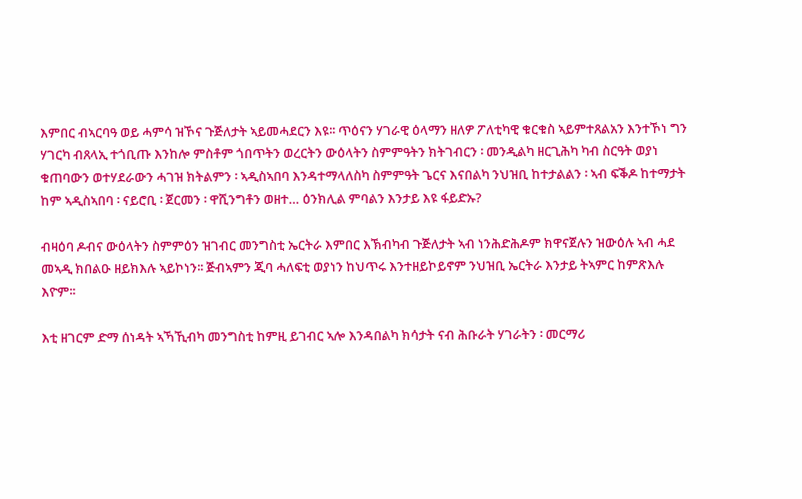እምበር ብኣርባዓ ወይ ሓምሳ ዝኾና ጉጅለታት ኣይመሓደርን እዩ፡፡ ጥዕናን ሃገራዊ ዕላማን ዘለዎ ፖለቲካዊ ቁርቁስ ኣይምተጸልአን እንተኾነ ግን ሃገርካ ብጸላኢ ተጎቢጡ እንከሎ ምስቶም ጎበጥትን ወረርትን ውዕላትን ስምምዓትን ክትገብርን ፡ መንዲልካ ዘርጊሕካ ካብ ስርዓት ወያነ ቁጠባውን ወተሃደራውን ሓገዝ ክትልምን ፡ ኣዲስኣበባ እንዳተማላለስካ ስምምዓት ጌርና እናበልካ ንህዝቢ ከተታልልን ፡ ኣብ ፍቕዶ ከተማታት ከም ኣዲስኣበባ ፡ ናይሮቢ ፡ ጀርመን ፡ ዋሺንግቶን ወዘተ… ዕንክሊል ምባልን እንታይ እዩ ፋይድኡ?

ብዛዕባ ዶብና ውዕላትን ስምምዕን ዝገብር መንግስቲ ኤርትራ እምበር እኽብካብ ጉጅለታት ኣብ ነንሕድሕዶም ክዋናጀሉን ዝውዕሉ ኣብ ሓደ መኣዲ ክበልዑ ዘይክእሉ ኣይኮነን፡፡ ጅብኣምን ጂባ ሓለፍቲ ወያነን ከህጥሩ እንተዘይኮይኖም ንህዝቢ ኤርትራ እንታይ ትኣምር ከምጽእሉ እዮም፡፡

እቲ ዘገርም ድማ ሰነዳት ኣኻኺብካ መንግስቲ ከምዚ ይገብር ኣሎ እንዳበልካ ክሳታት ናብ ሕቡራት ሃገራትን ፡ መርማሪ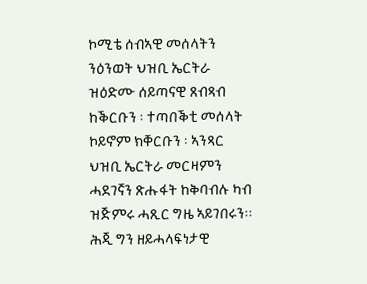ኮሚቴ ሰብኣዊ መሰላትን ንዕንወት ህዝቢ ኤርትራ ዝዕድሙ ሰይጣናዊ ጸብጻብ ከቕርቡን ፡ ተጣበቕቲ መሰላት ኮይኖም ክቐርቡን ፡ ኣንጻር ህዝቢ ኤርትራ መርዛምን ሓደገኛን ጽሑፋት ከቅባብሉ ካብ ዝጅምሩ ሓጺር ግዜ ኣይገበሩን፡፡ ሕጂ ግን ዘይሓላፍነታዊ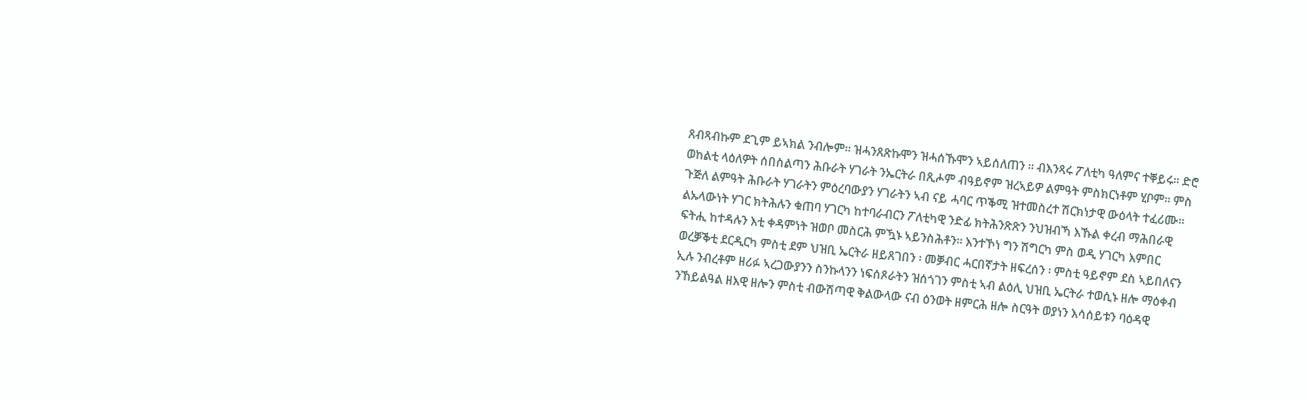ጸብጻብኩም ደጊም ይኣክል ንብሎም፡፡ ዝሓንጸጽኩሞን ዝሓሰኹሞን ኣይሰለጠን ፡፡ ብእንጻሩ ፖለቲካ ዓለምና ተቐይሩ፡፡ ድሮ ወከልቲ ላዕለዎት ሰበስልጣን ሕቡራት ሃገራት ንኤርትራ በጺሖም ብዓይኖም ዝረኣይዎ ልምዓት ምስክርነቶም ሂቦም፡፡ ምስ ጉጅለ ልምዓት ሕቡራት ሃገራትን ምዕረባውያን ሃገራትን ኣብ ናይ ሓባር ጥቕሚ ዝተመስረተ ሽርክነታዊ ውዕላት ተፈሪሙ፡፡ ልኡላውነት ሃገር ክትሕሉን ቁጠባ ሃገርካ ከተባራብርን ፖለቲካዊ ንድፊ ክትሕንጽጽን ንህዝብኻ እኹል ቀረብ ማሕበራዊ ፍትሒ ከተዳሉን እቲ ቀዳምነት ዝወቦ መስርሕ ምዃኑ ኣይንስሕቶን፡፡ እንተኾነ ግን ሽግርካ ምስ ወዲ ሃገርካ እምበር ወረቓቕቲ ደርዲርካ ምስቲ ደም ህዝቢ ኤርትራ ዘይጸገበን ፡ መቓብር ሓርበኛታት ዘፍረሰን ፡ ምስቲ ዓይኖም ደስ ኣይበለናን ኢሉ ንብረቶም ዘሪፉ ኣረጋውያንን ስንኩላንን ነፍሰጾራትን ዝሰጎገን ምስቲ ኣብ ልዕሊ ህዝቢ ኤርትራ ተወሲኑ ዘሎ ማዕቀብ ንኸይልዓል ዘእዊ ዘሎን ምስቲ ብውሽጣዊ ቅልውላው ናብ ዕንወት ዘምርሕ ዘሎ ስርዓት ወያነን እሳሰይቱን ባዕዳዊ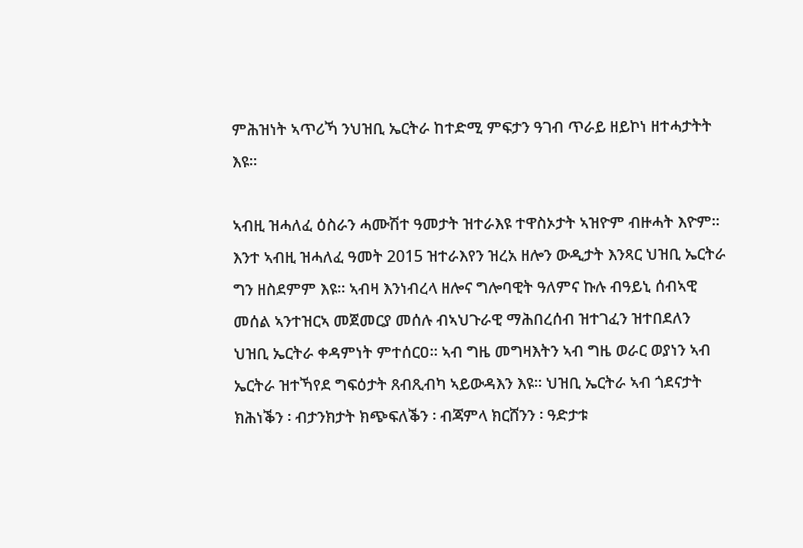ምሕዝነት ኣጥሪኻ ንህዝቢ ኤርትራ ከተድሚ ምፍታን ዓገብ ጥራይ ዘይኮነ ዘተሓታትት እዩ፡፡

ኣብዚ ዝሓለፈ ዕስራን ሓሙሽተ ዓመታት ዝተራእዩ ተዋስኦታት ኣዝዮም ብዙሓት እዮም፡፡ እንተ ኣብዚ ዝሓለፈ ዓመት 2015 ዝተራእየን ዝረአ ዘሎን ውዲታት እንጻር ህዝቢ ኤርትራ ግን ዘስደምም እዩ፡፡ ኣብዛ እንነብረላ ዘሎና ግሎባዊት ዓለምና ኩሉ ብዓይኒ ሰብኣዊ መሰል ኣንተዝርኣ መጀመርያ መሰሉ ብኣህጉራዊ ማሕበረሰብ ዝተገፈን ዝተበደለን ህዝቢ ኤርትራ ቀዳምነት ምተሰርዐ፡፡ ኣብ ግዜ መግዛእትን ኣብ ግዜ ወራር ወያነን ኣብ ኤርትራ ዝተኻየደ ግፍዕታት ጸብጺብካ ኣይውዳእን እዩ፡፡ ህዝቢ ኤርትራ ኣብ ጎደናታት ክሕነቕን ፡ ብታንክታት ክጭፍለቕን ፡ ብጃምላ ክርሸንን ፡ ዓድታቱ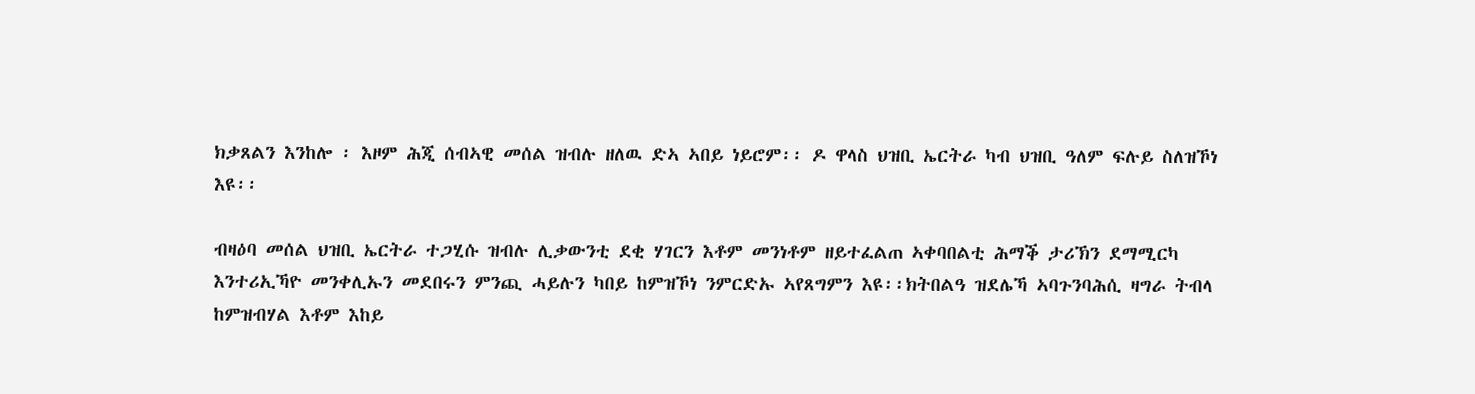ክቃጸልን እንከሎ ፡ እዞም ሕጂ ሰብኣዊ መሰል ዝብሉ ዘለዉ ድኣ ኣበይ ነይሮም፡፡ ዶ ዋላስ ህዝቢ ኤርትራ ካብ ህዝቢ ዓለም ፍሉይ ስለዝኾነ እዩ፡፡

ብዛዕባ መሰል ህዝቢ ኤርትራ ተጋሂሱ ዝብሉ ሊቃውንቲ ደቂ ሃገርን እቶም መንነቶም ዘይተፈልጠ ኣቀባበልቲ ሕማቕ ታሪኽን ደማሚርካ እንተሪኢኻዮ መንቀሊኡን መደበሩን ምንጪ ሓይሉን ካበይ ከምዝኾነ ንምርድኡ ኣየጸግምን እዩ፡፡ክትበልዓ ዝደሌኻ ኣባጉንባሕሲ ዛግራ ትብላ ከምዝብሃል እቶም እከይ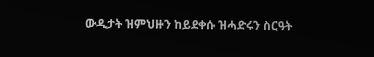ውዲታት ዝምህዙን ከይደቀሱ ዝሓድሩን ስርዓት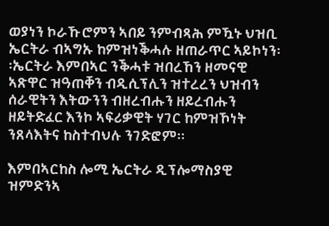ወያነን ኮራኹሮምን ኣበይ ንምብጻሕ ምዃኑ ህዝቢ ኤርትራ ብኣግኡ ከምዝነቕሓሉ ዘጠራጥር ኣይኮነን፡፡ኤርትራ እምበኣር ንቕሓቱ ዝበረኸን ዘመናዊ ኣጽዋር ዝዓጠቐን ብዲሲፕሊን ዝተረረን ህዝብን ሰራዊትን እትውንን ብዘረብሑን ዘይረብሑን ዘይትድፈር እንኮ ኣፍሪቃዊት ሃገር ከምዝኾነት ንጸላእትና ከስተብህሉ ንገድፎም፡፡

እምበኣርከስ ሎሚ ኤርትራ ዲፕሎማስያዊ ዝምድንኣ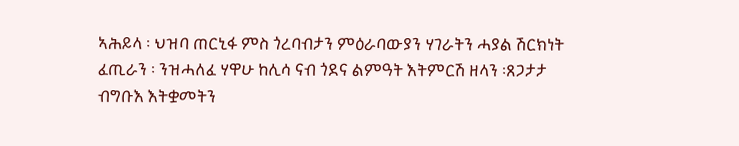ኣሕይላ ፡ ህዝባ ጠርኒፋ ምስ ጎረባብታን ምዕራባውያን ሃገራትን ሓያል ሽርክነት ፈጢራን ፡ ንዝሓለፈ ሃዋሁ ከሊሳ ናብ ጎደና ልምዓት እትምርሽ ዘላን ፡ጸጋታታ ብግቡእ እትቋመትን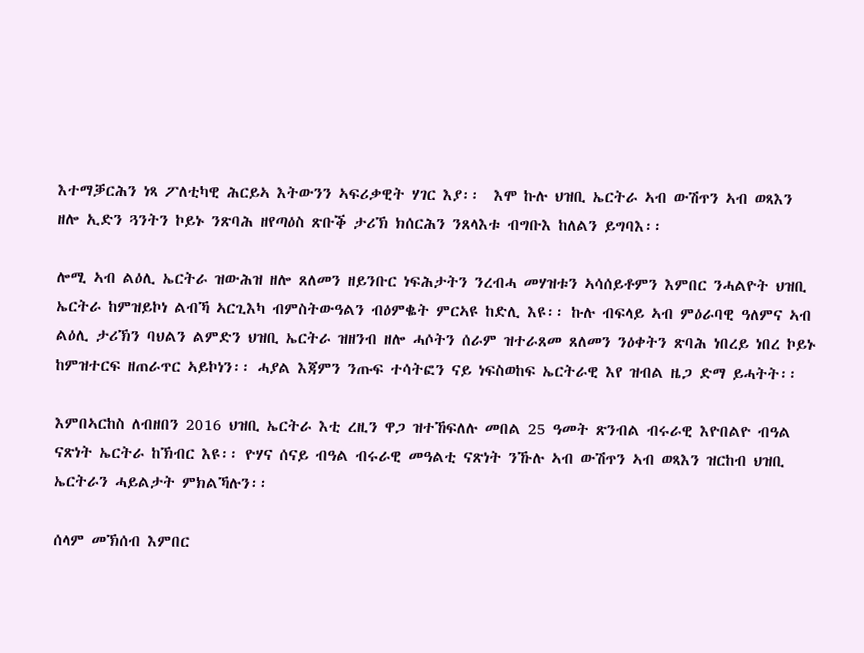እተማቓርሕን ነጻ ፖለቲካዊ ሕርይኣ እትውንን ኣፍሪቃዊት ሃገር እያ፡፡  እሞ ኩሉ ህዝቢ ኤርትራ ኣብ ውሽጥን ኣብ ወጻእን ዘሎ ኢድን ጓንትን ኮይኑ ንጽባሕ ዘየጣዕስ ጽቡቕ ታሪኽ ክሰርሕን ንጸላእቱ ብግቡእ ከለልን ይግባእ፡፡

ሎሚ ኣብ ልዕሊ ኤርትራ ዝውሕዝ ዘሎ ጸለመን ዘይንቡር ነፍሕታትን ንረብሓ መሃዝቱን ኣሳሰይቶምን እምበር ንሓልዮት ህዝቢ ኤርትራ ከምዝይኮነ ልብኻ ኣርጊእካ ብምስትውዓልን ብዕምቈት ምርኣዩ ከድሊ እዩ፡፡ ኩሉ ብፍላይ ኣብ ምዕራባዊ ዓለምና ኣብ ልዕሊ ታሪኽን ባህልን ልምድን ህዝቢ ኤርትራ ዝዘንብ ዘሎ ሓሶትን ሰራም ዝተራጸመ ጸለመን ንዕቀትን ጽባሕ ነበረይ ነበረ ኮይኑ ከምዝተርፍ ዘጠራጥር ኣይኮነን፡፡ ሓያል እጃምን ንጡፍ ተሳትፎን ናይ ነፍስወከፍ ኤርትራዊ እየ ዝብል ዜጋ ድማ ይሓትት፡፡

እምበኣርከስ ለብዘበን 2016 ህዝቢ ኤርትራ እቲ ረዚን ዋጋ ዝተኸፍለሉ መበል 25 ዓመት ጽንብል ብሩራዊ እዮበልዮ ብዓል ናጽነት ኤርትራ ከኽብር እዩ፡፡ ዮሃና ሰናይ ብዓል ብሩራዊ መዓልቲ ናጽነት ንኹሉ ኣብ ውሽጥን ኣብ ወጻእን ዝርከብ ህዝቢ ኤርትራን ሓይልታት ምክልኻሉን፡፡

ሰላም መኽሰብ እምበር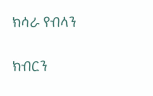ክሳራ የብላን

ክብርን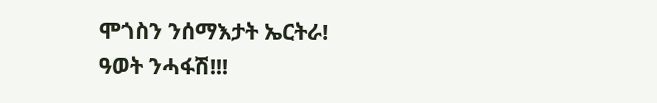ሞጎስን ንሰማእታት ኤርትራ!
ዓወት ንሓፋሽ!!!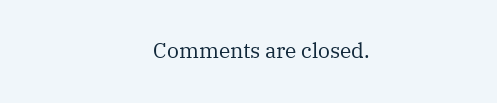Comments are closed.